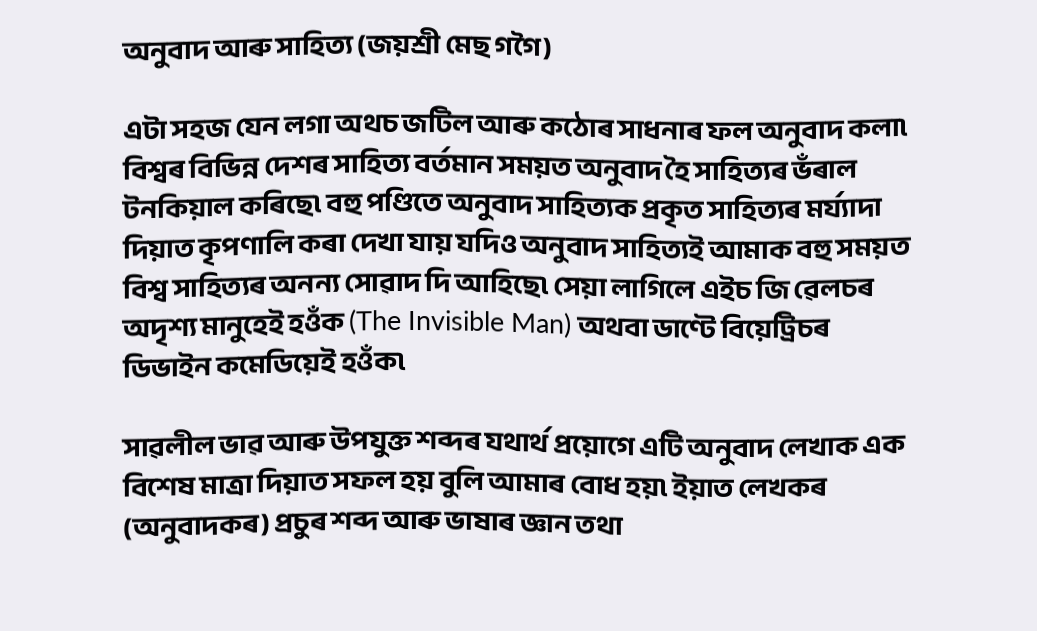অনুবাদ আৰু সাহিত্য (জয়শ্ৰী মেছ গগৈ)

এটা সহজ যেন লগা অথচ জটিল আৰু কঠোৰ সাধনাৰ ফল অনুবাদ কলা৷ বিশ্বৰ বিভিন্ন দেশৰ সাহিত্য বৰ্তমান সময়ত অনুবাদ হৈ সাহিত্যৰ ভঁৰাল টনকিয়াল কৰিছে৷ বহু পণ্ডিতে অনুবাদ সাহিত্যক প্ৰকৃত সাহিত্যৰ মৰ্য্যাদা দিয়াত কৃপণালি কৰা দেখা যায় যদিও অনুবাদ সাহিত্যই আমাক বহু সময়ত বিশ্ব সাহিত্যৰ অনন্য সোৱাদ দি আহিছে৷ সেয়া লাগিলে এইচ জি ৱেলচৰ অদৃশ্য মানুহেই হওঁক (The Invisible Man) অথবা ডাণ্টে বিয়েট্ৰিচৰ ডিভাইন কমেডিয়েই হওঁক৷

সাৱলীল ভাৱ আৰু উপযুক্ত শব্দৰ যথাৰ্থ প্ৰয়োগে এটি অনুবাদ লেখাক এক বিশেষ মাত্ৰা দিয়াত সফল হয় বুলি আমাৰ বোধ হয়৷ ইয়াত লেখকৰ (অনুবাদকৰ) প্ৰচুৰ শব্দ আৰু ভাষাৰ জ্ঞান তথা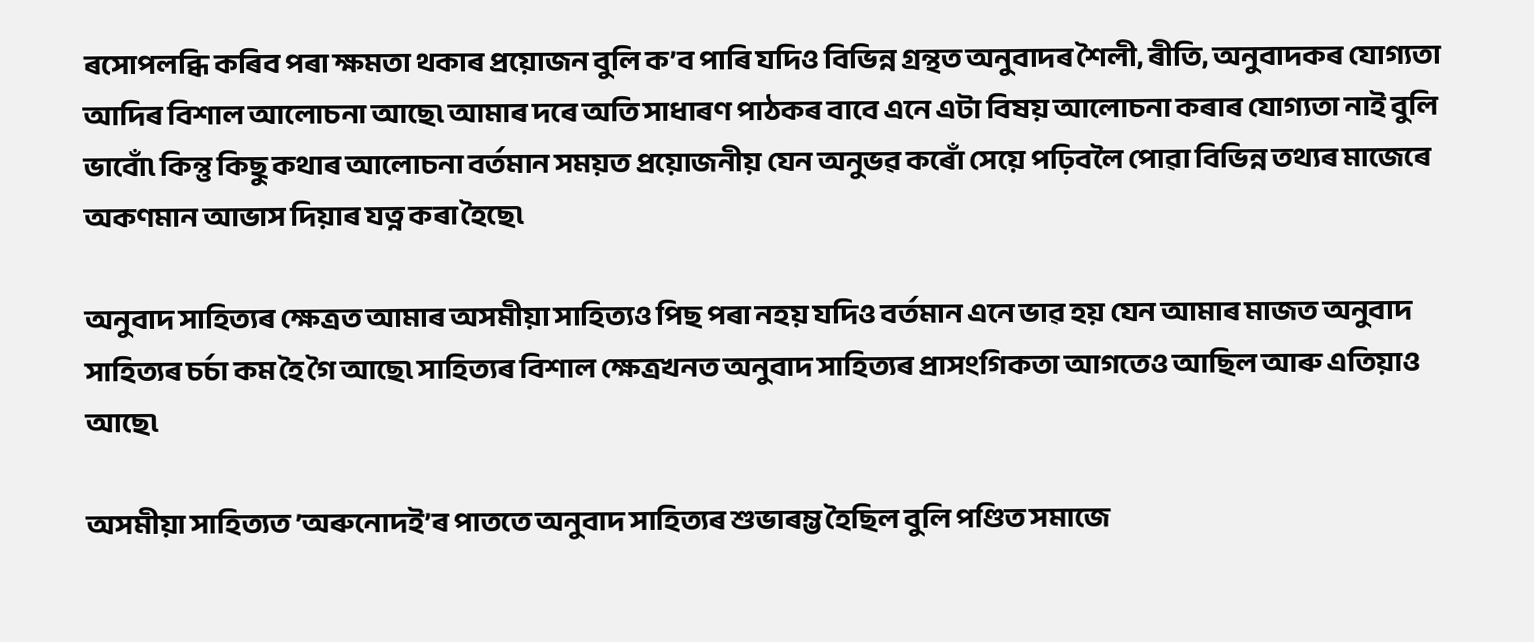ৰসোপলব্ধি কৰিব পৰা ক্ষমতা থকাৰ প্ৰয়োজন বুলি ক’ব পাৰি যদিও বিভিন্ন গ্ৰন্থত অনুবাদৰ শৈলী, ৰীতি, অনুবাদকৰ যোগ্যতা আদিৰ বিশাল আলোচনা আছে৷ আমাৰ দৰে অতি সাধাৰণ পাঠকৰ বাবে এনে এটা বিষয় আলোচনা কৰাৰ যোগ্যতা নাই বুলি ভাবোঁ৷ কিন্তু কিছু কথাৰ আলোচনা বৰ্তমান সময়ত প্ৰয়োজনীয় যেন অনুভৱ কৰোঁ সেয়ে পঢ়িবলৈ পোৱা বিভিন্ন তথ্যৰ মাজেৰে অকণমান আভাস দিয়াৰ যত্ন কৰা হৈছে৷

অনুবাদ সাহিত্যৰ ক্ষেত্ৰত আমাৰ অসমীয়া সাহিত্যও পিছ পৰা নহয় যদিও বৰ্তমান এনে ভাৱ হয় যেন আমাৰ মাজত অনুবাদ সাহিত্যৰ চৰ্চা কম হৈ গৈ আছে৷ সাহিত্যৰ বিশাল ক্ষেত্ৰখনত অনুবাদ সাহিত্যৰ প্ৰাসংগিকতা আগতেও আছিল আৰু এতিয়াও আছে৷

অসমীয়া সাহিত্যত ’অৰুনোদই’ৰ পাততে অনুবাদ সাহিত্যৰ শুভাৰম্ভ হৈছিল বুলি পণ্ডিত সমাজে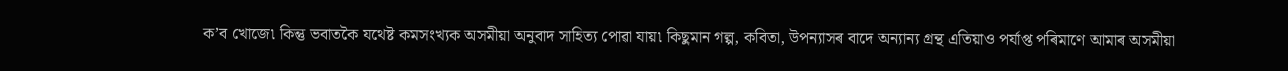ক’ব খোজে৷ কিন্তু ভবাতকৈ যথেষ্ট কমসংখ্যক অসমীয়া অনুবাদ সাহিত্য পোৱা যায়৷ কিছুমান গল্প, কবিতা, উপন্যাসৰ বাদে অন্যান্য গ্ৰন্থ এতিয়াও পৰ্যাপ্ত পৰিমাণে আমাৰ অসমীয়া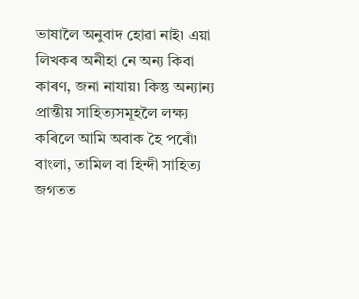ভাষালৈ অনুবাদ হোৱা নাই৷ এয়া লিখকৰ অনীহা নে অন্য কিবা কাৰণ, জনা নাযায়৷ কিন্তু অন্যান্য প্ৰান্তীয় সাহিত্যসমূহলৈ লক্ষ্য কৰিলে আমি অবাক হৈ পৰোঁ৷ বাংলা, তামিল বা হিন্দী সাহিত্য জগতত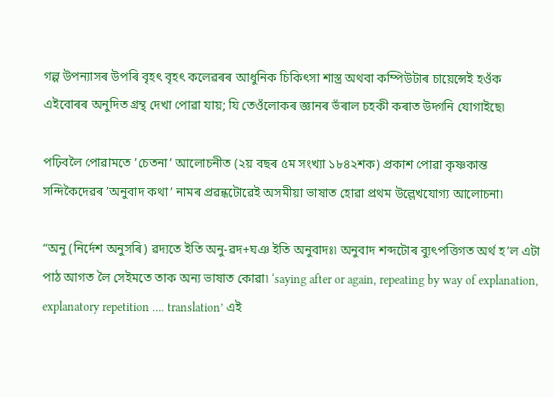গল্প উপন্যাসৰ উপৰি বৃহৎ বৃহৎ কলেৱৰৰ আধুনিক চিকিৎসা শাস্ত্ৰ অথবা কম্পিউটাৰ চায়েন্সেই হওঁক এইবোৰৰ অনুদিত গ্ৰন্থ দেখা পোৱা যায়; যি তেওঁলোকৰ জ্ঞানৰ ভঁৰাল চহকী কৰাত উদ্গনি যোগাইছে৷

পঢ়িবলৈ পোৱামতে ’চেতনা’ আলোচনীত (২য় বছৰ ৫ম সংখ্যা ১৮৪২শক) প্ৰকাশ পোৱা কৃষ্ণকান্ত সন্দিকৈদেৱৰ ’অনুবাদ কথা’ নামৰ প্ৰৱন্ধটোৱেই অসমীয়া ভাষাত হোৱা প্ৰথম উল্লেখযোগ্য আলোচনা৷

“অনু (নিৰ্দেশ অনুসৰি) ৱদ্যতে ইতি অনু-ৱদ+ঘঞ ইতি অনুবাদঃ৷ অনুবাদ শব্দটোৰ ব্যুৎপত্তিগত অৰ্থ হ’ল এটা পাঠ আগত লৈ সেইমতে তাক অন্য ভাষাত কোৱা৷ ‘saying after or again, repeating by way of explanation, explanatory repetition …. translation’ এই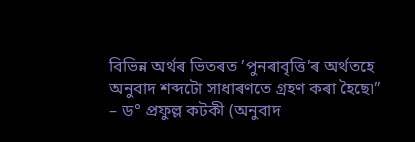বিভিন্ন অৰ্থৰ ভিতৰত ’পুনৰাবৃত্তি’ৰ অৰ্থতহে অনুবাদ শব্দটো সাধাৰণতে গ্ৰহণ কৰা হৈছে৷” – ড° প্ৰফুল্ল কটকী (অনুবাদ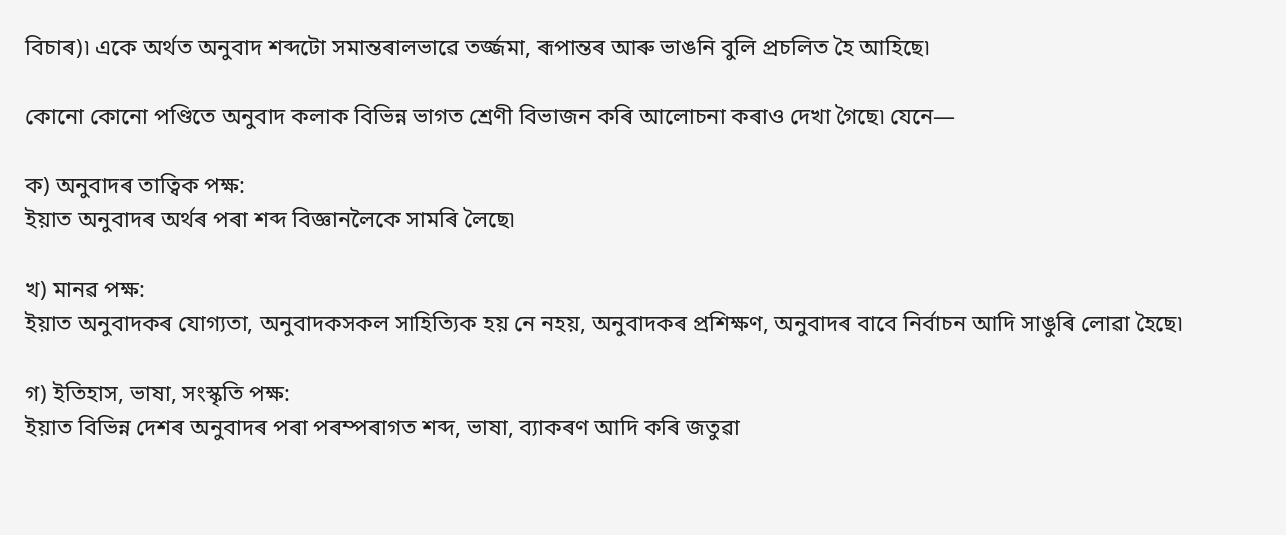বিচাৰ)৷ একে অৰ্থত অনুবাদ শব্দটো সমান্তৰালভাৱে তৰ্জ্জমা, ৰূপান্তৰ আৰু ভাঙনি বুলি প্ৰচলিত হৈ আহিছে৷

কোনো কোনো পণ্ডিতে অনুবাদ কলাক বিভিন্ন ভাগত শ্ৰেণী বিভাজন কৰি আলোচনা কৰাও দেখা গৈছে৷ যেনে—

ক) অনুবাদৰ তাত্বিক পক্ষ:
ইয়াত অনুবাদৰ অৰ্থৰ পৰা শব্দ বিজ্ঞানলৈকে সামৰি লৈছে৷

খ) মানৱ পক্ষ:
ইয়াত অনুবাদকৰ যোগ্যতা, অনুবাদকসকল সাহিত্যিক হয় নে নহয়, অনুবাদকৰ প্ৰশিক্ষণ, অনুবাদৰ বাবে নিৰ্বাচন আদি সাঙুৰি লোৱা হৈছে৷

গ) ইতিহাস, ভাষা, সংস্কৃতি পক্ষ:
ইয়াত বিভিন্ন দেশৰ অনুবাদৰ পৰা পৰম্পৰাগত শব্দ, ভাষা, ব্যাকৰণ আদি কৰি জতুৱা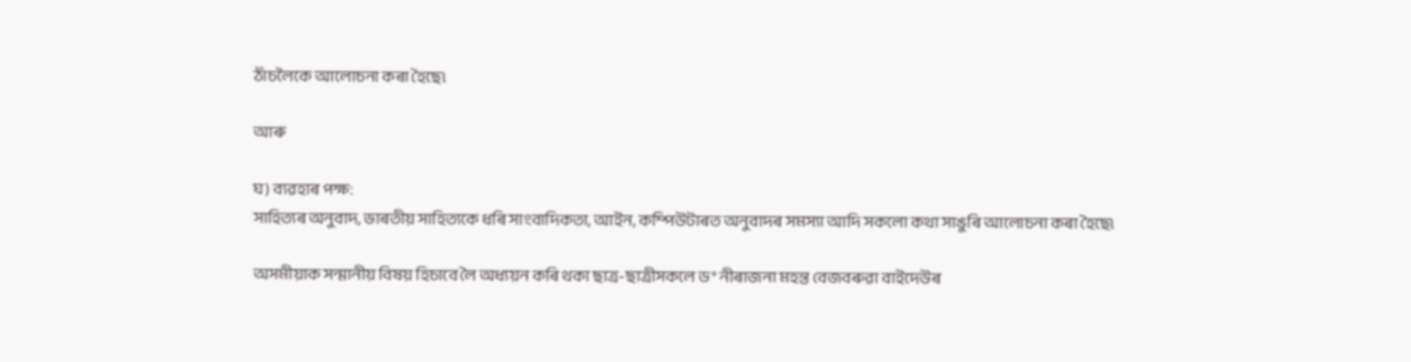ঠাঁচলৈকে আলোচনা কৰা হৈছে৷

আৰু

ঘ) ব্যৱহাৰ পক্ষ:
সাহিত্যৰ অনুবাদ, ভাৰতীয় সাহিত্যকে ধৰি সাংবাদিকতা, আইন, কম্পিউটাৰত অনুবাদৰ সমস্যা আদি সকলো কথা সাঙুৰি আলোচনা কৰা হৈছে৷

অসমীয়াক সন্মানীয় বিষয় হিচাবে লৈ অধ্যয়ন কৰি থকা ছাত্ৰ-ছাত্ৰীসকলে ড° নীৰাজনা মহন্ত বেজবৰুৱা বাইদেউৰ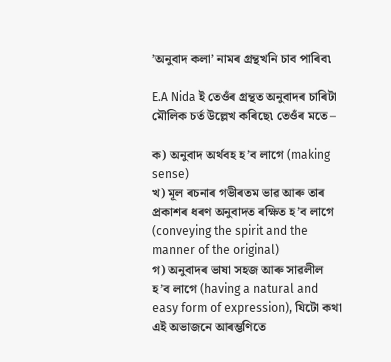’অনুবাদ কলা’ নামৰ গ্ৰন্থখনি চাব পাৰিব৷

E.A Nida ই তেওঁৰ গ্ৰন্থত অনুবাদৰ চাৰিটা মৌলিক চৰ্ত উল্লেখ কৰিছে৷ তেওঁৰ মতে –

ক) অনুবাদ অৰ্থবহ হ’ব লাগে (making sense)
খ) মূল ৰচনাৰ গভীৰতম ভাৱ আৰু তাৰ প্ৰকাশৰ ধৰণ অনুবাদত ৰক্ষিত হ’ব লাগে
(conveying the spirit and the manner of the original)
গ) অনুবাদৰ ভাষা সহজ আৰু সাৱলীল হ’ব লাগে (having a natural and easy form of expression), যিটো কথা এই অভাজনে আৰম্ভণিতে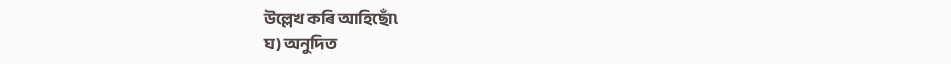উল্লেখ কৰি আহিছোঁ৷
ঘ) অনুদিত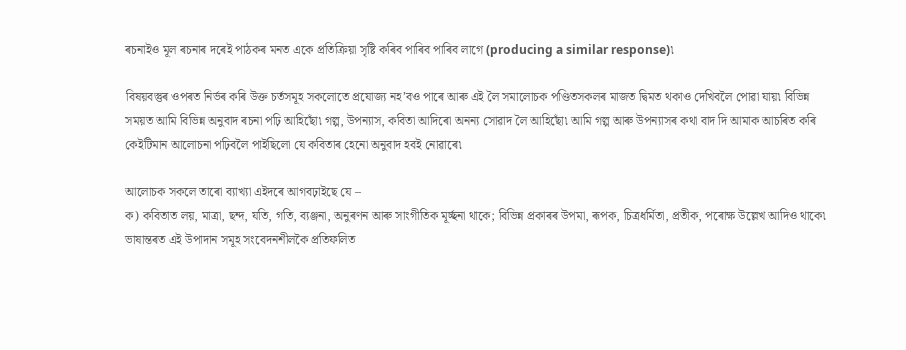ৰচনাইও মূল ৰচনাৰ দৰেই পাঠকৰ মনত একে প্ৰতিক্ৰিয়া সৃষ্টি কৰিব পাৰিব পাৰিব লাগে (producing a similar response)৷

বিষয়বস্তুৰ ওপৰত নিৰ্ভৰ কৰি উক্ত চৰ্তসমূহ সকলোতে প্ৰযোজ্য নহ’বও পাৰে আৰু এই লৈ সমালোচক পণ্ডিতসকলৰ মাজত দ্বিমত থকাও দেখিবলৈ পোৱা যায়৷ বিভিন্ন সময়ত আমি বিভিন্ন অনুবাদ ৰচনা পঢ়ি আহিছোঁ৷ গল্প, উপন্যাস, কবিতা আদিৰো অনন্য সোৱাদ লৈ আহিছোঁ৷ আমি গল্প আৰু উপন্যাসৰ কথা বাদ দি আমাক আচৰিত কৰি কেইটিমান আলোচনা পঢ়িবলৈ পাইছিলো যে কবিতাৰ হেনো অনুবাদ হবই নোৱাৰে৷

আলোচক সকলে তাৰো ব্যাখ্যা এইদৰে আগবঢ়াইছে যে –
ক) কবিতাত লয়, মাত্ৰা, ছন্দ, যতি, গতি, ব্যঞ্জনা, অনুৰণন আৰু সাংগীতিক মূৰ্চ্ছনা থাকে; বিভিন্ন প্ৰকাৰৰ উপমা, ৰূপক, চিত্ৰধৰ্মিতা, প্ৰতীক, পৰোক্ষ উল্লেখ আদিও থাকে৷ ভাষান্তৰত এই উপাদান সমূহ সংবেদনশীলকৈ প্ৰতিফলিত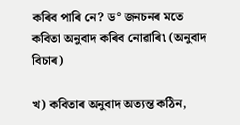কৰিব পাৰি নে? ড° জনচনৰ মতে কবিতা অনুবাদ কৰিব নোৱাৰি৷ (অনুবাদ বিচাৰ)

খ) কবিতাৰ অনুবাদ অত্যন্ত কঠিন,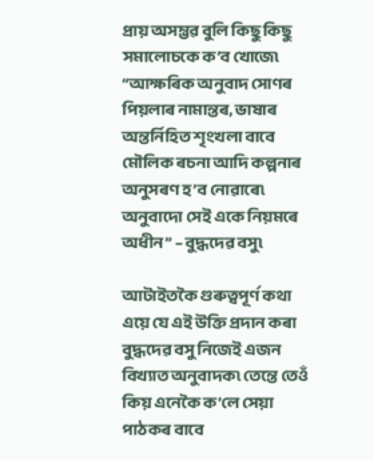প্ৰায় অসম্ভৱ বুলি কিছু কিছু সমালোচকে ক’ব খোজে৷ “আক্ষৰিক অনুবাদ সোণৰ পিয়লাৰ নামান্তৰ, ভাষাৰ অন্তৰ্নিহিত শৃংখলা বাবে মৌলিক ৰচনা আদি কল্পনাৰ অনুসৰণ হ’ব নোৱাৰে৷ অনুবাদো সেই একে নিয়মৰে অধীন” – বুদ্ধদেৱ বসু৷

আটাইতকৈ গুৰুত্বপূৰ্ণ কথা এয়ে যে এই উক্তি প্ৰদান কৰা বুদ্ধদেৱ বসু নিজেই এজন বিখ্যাত অনুবাদক৷ তেন্তে তেওঁ কিয় এনেকৈ ক’লে সেয়া পাঠকৰ বাবে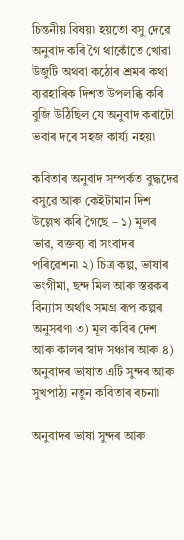চিন্তনীয় বিষয়৷ হয়তো বসু দেৱে অনুবাদ কৰি গৈ থাকোঁতে খোৱা উজুটি অথবা কঠোৰ শ্ৰমৰ কথা ব্যৱহাৰিক দিশত উপলব্ধি কৰি বুজি উঠিছিল যে অনুবাদ কৰাটো ভবাৰ দৰে সহজ কাৰ্য্য নহয়৷

কবিতাৰ অনুবাদ সম্পৰ্কত বুদ্ধদেৱ বসুৱে আৰু কেইটামান দিশ উল্লেখ কৰি গৈছে – ১) মূলৰ ভাৱ, বক্তব্য বা সংবাদৰ পৰিৱেশন৷ ২) চিত্ৰ কল্প, ভাষাৰ ভংগীমা, ছন্দ মিল আৰু স্তৱকৰ বিন্যাস অৰ্থাৎ সমগ্ৰ ৰূপ কল্পৰ অনুসৰণ৷ ৩) মূল কবিৰ দেশ আৰু কালৰ স্বাদ সঞ্চাৰ আৰু ৪) অনুবাদৰ ভাষাত এটি সুন্দৰ আৰু সুখপাঠ্য নতুন কবিতাৰ ৰচনা৷

অনুবাদৰ ভাষা সুন্দৰ আৰু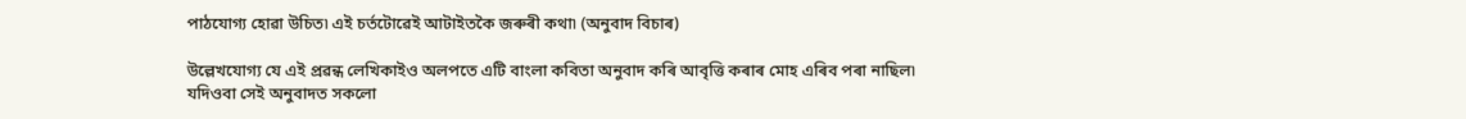পাঠযোগ্য হোৱা উচিত৷ এই চৰ্তটোৱেই আটাইতকৈ জৰুৰী কথা৷ (অনুবাদ বিচাৰ)

উল্লেখযোগ্য যে এই প্ৰৱন্ধ লেখিকাইও অলপতে এটি বাংলা কবিতা অনুবাদ কৰি আবৃত্তি কৰাৰ মোহ এৰিব পৰা নাছিল৷ যদিওবা সেই অনুবাদত সকলো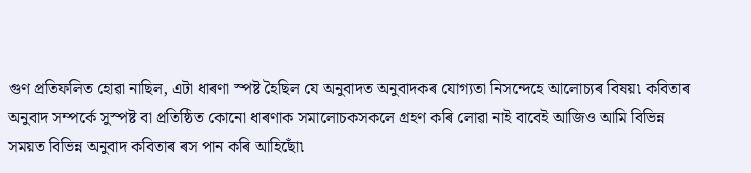গুণ প্ৰতিফলিত হোৱা নাছিল, এটা ধাৰণা স্পষ্ট হৈছিল যে অনুবাদত অনুবাদকৰ যোগ্যতা নিসন্দেহে আলোচ্যৰ বিষয়৷ কবিতাৰ অনুবাদ সম্পৰ্কে সুস্পষ্ট বা প্ৰতিষ্ঠিত কোনো ধাৰণাক সমালোচকসকলে গ্ৰহণ কৰি লোৱা নাই বাবেই আজিও আমি বিভিন্ন সময়ত বিভিন্ন অনুবাদ কবিতাৰ ৰস পান কৰি আহিছোঁ৷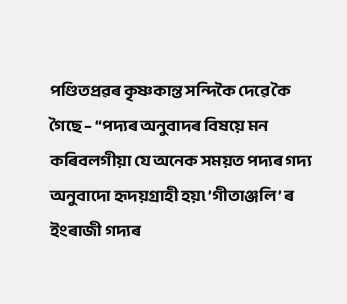পণ্ডিতপ্ৰৱৰ কৃষ্ণকান্ত সন্দিকৈ দেৱে কৈ গৈছে – “পদ্যৰ অনুবাদৰ বিষয়ে মন কৰিবলগীয়া যে অনেক সময়ত পদ্যৰ গদ্য অনুবাদো হৃদয়গ্ৰাহী হয়৷ ’গীতাঞ্জলি’ ৰ ইংৰাজী গদ্যৰ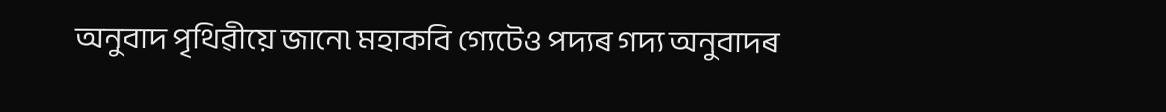অনুবাদ পৃথিৱীয়ে জানে৷ মহাকবি গ্যেটেও পদ্যৰ গদ্য অনুবাদৰ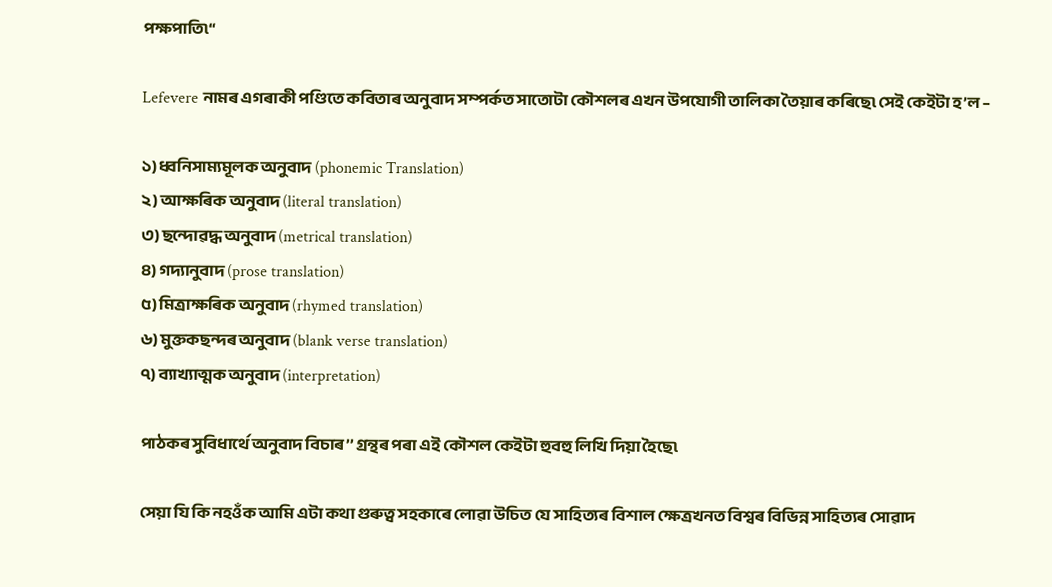পক্ষপাতি৷“

Lefevere নামৰ এগৰাকী পণ্ডিতে কবিতাৰ অনুবাদ সম্পৰ্কত সাতোটা কৌশলৰ এখন উপযোগী তালিকা তৈয়াৰ কৰিছে৷ সেই কেইটা হ’ল –

১) ধ্বনিসাম্যমূলক অনুবাদ (phonemic Translation)
২) আক্ষৰিক অনুবাদ (literal translation)
৩) ছন্দোৱদ্ধ অনুবাদ (metrical translation)
৪) গদ্যানুবাদ (prose translation)
৫) মিত্ৰাক্ষৰিক অনুবাদ (rhymed translation)
৬) মুক্তকছন্দৰ অনুবাদ (blank verse translation)
৭) ব্যাখ্যাত্মক অনুবাদ (interpretation)

পাঠকৰ সুবিধাৰ্থে অনুবাদ বিচাৰ’’ গ্ৰন্থৰ পৰা এই কৌশল কেইটা হুবহু লিখি দিয়া হৈছে৷

সেয়া যি কি নহওঁক আমি এটা কথা গুৰুত্ব সহকাৰে লোৱা উচিত যে সাহিত্যৰ বিশাল ক্ষেত্ৰখনত বিশ্বৰ বিভিন্ন সাহিত্যৰ সোৱাদ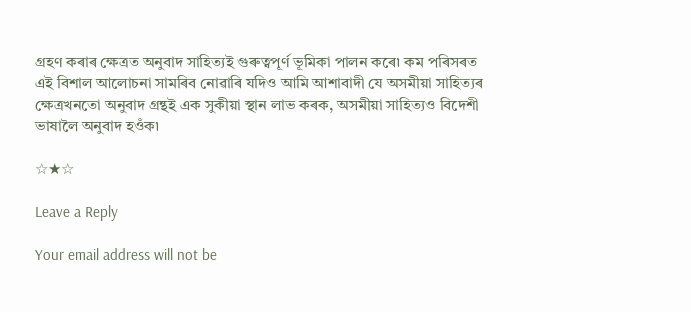গ্ৰহণ কৰাৰ ক্ষেত্ৰত অনুবাদ সাহিত্যই গুৰুত্বপূৰ্ণ ভূমিকা পালন কৰে৷ কম পৰিসৰত এই বিশাল আলোচনা সামৰিব নোৱাৰি যদিও আমি আশাবাদী যে অসমীয়া সাহিত্যৰ ক্ষেত্ৰখনতো অনুবাদ গ্ৰন্থই এক সুকীয়া স্থান লাভ কৰক, অসমীয়া সাহিত্যও বিদেশী ভাষালৈ অনুবাদ হওঁক৷

☆★☆

Leave a Reply

Your email address will not be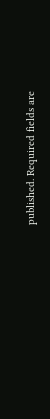published. Required fields are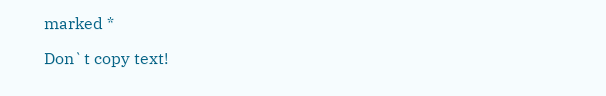marked *

Don`t copy text!